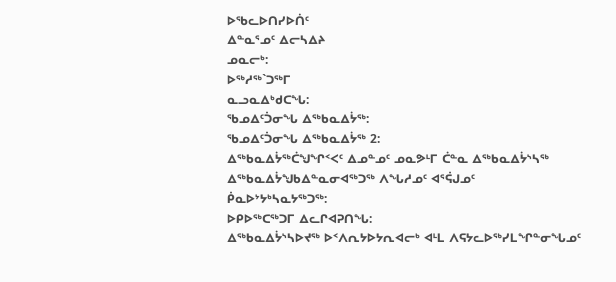ᐅᖃᓚᐅᑎᓯᐅᑏᑦ
ᐃᓐᓇᕐᓄᑦ ᐃᓕᓴᐃᔨ
ᓄᓇᓕᒃ:
ᐅᖅᓱᖅ`ᑐᖅᒥ
ᓇᓗᓇᐃᒃᑯᑕᖓ:
ᖃᓄᐃᑦᑑᓂᖓ ᐃᖅᑲᓇᐃᔮᖅ:
ᖃᓄᐃᑦᑑᓂᖓ ᐃᖅᑲᓇᐃᔮᖅ 2:
ᐃᖅᑲᓇᐃᔮᖅᑖᖑᖏᑉᐸᑦ ᐃᓄᓐᓄᑦ ᓄᓇᕗᒻᒥ ᑖᓐᓇ ᐃᖅᑲᓇᐃᔮᔅᓴᖅ ᐃᖅᑲᓇᐃᔮᖑᑲᐃᓐᓇᓂᐊᖅᑐᖅ ᐱᖓᓱᓄᑦ ᐊᕐᕌᒍᓄᑦ
ᑮᓇᐅᔾᔭᒃᓴᓇᔭᖅᑐᖅ:
ᐅᑭᐅᖅᑕᖅᑐᒥ ᐃᓚᒋᐊᕈᑎᖓ:
ᐃᖅᑲᓇᐃᔮᔅᓴᐅᔪᖅ ᐅᑉᐱᕆᔭᐅᔭᕆᐊᓕᒃ ᐊᒻᒪ ᐱᕋᔭᓚᐅᖅᓯᒪᖏᓐᓂᖓᓄᑦ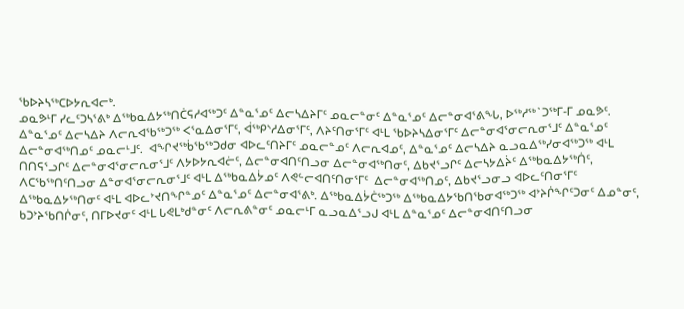ᖃᐅᔨᓴᖅᑕᐅᔭᕆᐊᓕᒃ.
ᓄᓇᕗᒻᒥ ᓯᓚᑦᑐᓴᕐᕕᒃ ᐃᖅᑲᓇᐃᔭᖅᑎᑖᕋᓱᐊᖅᑐᑦ ᐃᓐᓇᕐᓄᑦ ᐃᓕᓴᐃᔨᒥᑦ ᓄᓇᓕᓐᓂᑦ ᐃᓐᓇᕐᓄᑦ ᐃᓕᓐᓂᐊᕐᕕᖓ, ᐅᖅᓱᖅ`ᑐᖅᒥ-ᒥ ᓄᓇᕗᑦ. ᐃᓐᓇᕐᓄᑦ ᐃᓕᓴᐃᔨ ᐱᓕᕆᐊᖃᖅᑐᖅ ᐸᕐᓇᐃᓂᕐᒥᑦ, ᐋᖅᑭᔅᓱᐃᓂᕐᒥᑦ, ᐱᔨᑦᑎᓂᕐᒥᑦ ᐊᒻᒪ ᖃᐅᔨᓴᐃᓂᕐᒥᑦ ᐃᓕᓐᓂᐊᕐᓂᓕᕆᓂᕐᒧᑦ ᐃᓐᓇᕐᓄᑦ ᐃᓕᓐᓂᐊᖅᑎᓄᑦ ᓄᓇᓕᒻᒧᑦ.  ᐊᖏᔪᖅᑳᖃᖅᑐᑯᓂ ᐊᐅᓚᑦᑎᔨᒥᑦ ᓄᓇᓕᓐᓄᑦ ᐱᓕᕆᐊᓄᑦ, ᐃᓐᓇᕐᓄᑦ ᐃᓕᓴᐃᔨ ᓇᓗᓇᐃᖅᓯᓂᐊᖅᑐᖅ ᐊᒻᒪ ᑎᑎᕋᕐᓗᒋᑦ ᐃᓕᓐᓂᐊᕐᓂᓕᕆᓂᕐᒧᑦ ᐱᔭᐅᔭᕆᐊᓖᑦ, ᐃᓕᓐᓂᐊᑎᑦᑎᓗᓂ ᐃᓕᓐᓂᐊᖅᑎᓂᑦ, ᐃᑲᔪᕐᓗᒋᑦ ᐃᓕᓴᔭᐃᔩᑦ ᐃᖅᑲᓇᐃᔭᖅᑏᑦ, ᐱᑕᖃᖅᑎᑦᑎᓗᓂ ᐃᓐᓂᐊᕐᓂᓕᕆᓂᕐᒧᑦ ᐊᒻᒪ ᐃᖅᑲᓇᐃᔮᓄᑦ ᐱᕙᓪᓕᐊᑎᑦᑎᓂᕐᒥᑦ  ᐃᓕᓐᓂᐊᖅᑎᓄᑦ, ᐃᑲᔪᕐᓗᓂᓗ ᐊᐅᓚᑦᑎᓂᕐᒥᑦ ᐃᖅᑲᓇᐃᔭᖅᑎᓂᑦ ᐊᒻᒪ ᐊᐅᓚᔾᔪᑎᖏᓐᓄᑦ ᐃᓐᓇᕐᓄᑦ ᐃᓕᓐᓂᐊᕐᕕᒃ. ᐃᖅᑲᓇᐃᔮᑖᖅᑐᖅ ᐃᖅᑲᓇᐃᔭᖃᑎᖃᓂᐊᖅᑐᖅ ᐊᔾᔨᒌᖏᑦᑐᓂᑦ ᐃᓄᓐᓂᑦ, ᑲᑐᔾᔨᖃᑎᒌᓂᑦ, ᑎᒥᐅᔪᓂᑦ ᐊᒻᒪ ᒐᕙᒪᒃᑯᓐᓂᑦ ᐱᓕᕆᕕᓐᓂᑦ ᓄᓇᓕᒻᒥ ᓇᓗᓇᐃᕐᓗᒍ ᐊᒻᒪ ᐃᓐᓇᕐᓄᑦ ᐃᓕᓐᓂᐊᑎᑦᑎᓗᓂ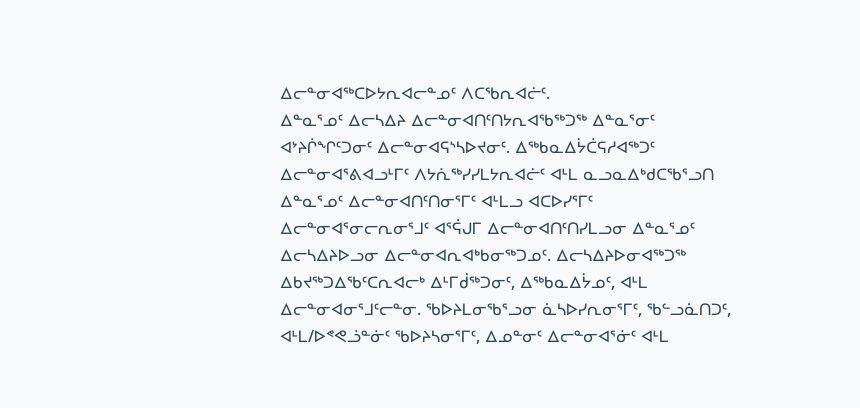ᐃᓕᓐᓂᐊᖅᑕᐅᔭᕆᐊᓕᓐᓄᑦ ᐱᑕᖃᕆᐊᓖᑦ.
ᐃᓐᓇᕐᓄᑦ ᐃᓕᓴᐃᔨ ᐃᓕᓐᓂᐊᑎᑦᑎᔭᕆᐊᖃᖅᑐᖅ ᐃᓐᓇᕐᓂᑦ ᐊᔾᔨᒌᖏᑦᑐᓂᑦ ᐃᓕᓐᓂᐊᕋᔅᓴᐅᔪᓂᑦ. ᐃᖅᑲᓇᐃᔮᑖᕋᓱᐊᖅᑐᑦ ᐃᓕᓐᓂᐊᕐᕕᐊᓗᒻᒥᑦ ᐱᔭᕇᖅᓯᓯᒪᔭᕆᐊᓖᑦ ᐊᒻᒪ ᓇᓗᓇᐃᒃᑯᑕᖃᕐᓗᑎ ᐃᓐᓇᕐᓄᑦ ᐃᓕᓐᓂᐊᑎᑦᑎᓂᕐᒥᑦ ᐊᒻᒪᓗ ᐊᑕᐅᓯᕐᒥᑦ ᐃᓕᓐᓂᐊᕐᓂᓕᕆᓂᕐᒧᑦ ᐊᕐᕌᒍᒥ ᐃᓕᓐᓂᐊᑎᑦᑎᓯᒪᓗᓂ ᐃᓐᓇᕐᓄᑦ ᐃᓕᓴᐃᔨᐅᓗᓂ ᐃᓕᓐᓂᐊᕆᐊᒃᑲᓂᖅᑐᓄᑦ. ᐃᓕᓴᐃᔨᐅᓂᐊᖅᑐᖅ ᐃᑲᔪᖅᑐᐃᖃᑦᑕᕆᐊᓕᒃ ᐃᒻᒥᑰᖅᑐᓂᑦ, ᐃᖅᑲᓇᐃᔮᓄᑦ, ᐊᒻᒪ ᐃᓕᓐᓂᐊᓂᕐᒧᑦᓕᓐᓂ. ᖃᐅᔨᒪᓂᖃᕐᓗᓂ ᓈᓴᐅᓯᕆᓂᕐᒥᑦ, ᖃᓪᓗᓈᑎᑐᑦ, ᐊᒻᒪ/ᐅᕝᕙᓘᓐᓃᑦ ᖃᐅᔨᓴᓂᕐᒥᑦ, ᐃᓄᓐᓂᑦ ᐃᓕᓐᓂᐊᕐᓃᑦ ᐊᒻᒪ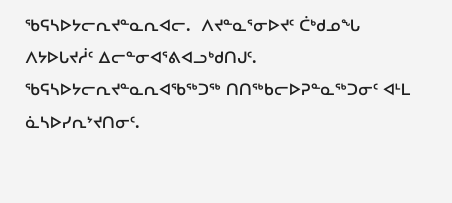ᖃᕋᓴᐅᔭᓕᕆᔪᓐᓇᕆᐊᓕ.  ᐱᔪᓐᓇᕐᓂᐅᔪᑦ ᑖᒃᑯᓄᖓ ᐱᔭᐅᒐᔪᓲᑦ ᐃᓕᓐᓂᐊᕐᕕᐊᓗᒃᑯᑎᒍᑦ. ᖃᕋᓴᐅᔭᓕᕆᔪᓐᓇᕆᐊᖃᖅᑐᖅ ᑎᑎᖅᑲᓕᐅᕈᓐᓇᖅᑐᓂᑦ ᐊᒻᒪ ᓈᓴᐅᓯᕆᔾᔪᑎᓂᑦ.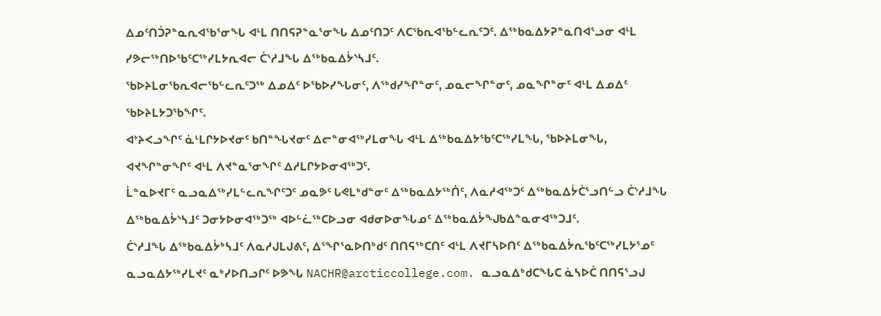ᐃᓄᑦᑎᑑᕈᓐᓇᕆᐊᖃᕐᓂᖓ ᐊᒻᒪ ᑎᑎᕋᕈᓐᓇᕐᓂᖓ ᐃᓄᑦᑎᑐᑦ ᐱᑕᖃᕆᐊᖃᓪᓚᕆᑦᑐᑦ. ᐃᖅᑲᓇᐃᔭᕈᓐᓇᑎᐊᕐᓗᓂ ᐊᒻᒪ ᓯᕗᓕᖅᑎᐅᖃᑦᑕᖅᓯᒪᔭᕆᐊᓕ ᑖᔅᓱᒧᖓ ᐃᖅᑲᓇᐃᔮᔅᓴᒧᑦ.
ᖃᐅᔨᒪᓂᖃᕆᐊᓕᖃᓪᓚᕆᑦᑐᖅ ᐃᓄᐃᑦ ᐅᖃᐅᓯᖓᓂᑦ, ᐱᖅᑯᓯᖏᓐᓂᑦ, ᓄᓇᓕᖏᓐᓂᑦ, ᓄᓇᖏᓐᓂᑦ ᐊᒻᒪ ᐃᓄᐃᑦ ᖃᐅᔨᒪᔭᑐᖃᖏᑦ.
ᐊᔾᔨᐸᓗᖏᑦ ᓈᒻᒪᒋᔭᐅᔪᓂᑦ ᑲᑎᓐᖓᔪᓂᑦ ᐃᓕᓐᓂᐊᖅᓯᒪᓂᖓ ᐊᒻᒪ ᐃᖅᑲᓇᐃᔭᖃᑦᑕᖅᓯᒪᖓ, ᖃᐅᔨᒪᓂᖓ, ᐊᔪᖏᓐᓂᖏᑦ ᐊᒻᒪ ᐱᔪᓐᓇᕐᓂᖏᑦ ᐃᓱᒪᒋᔭᐅᓂᐊᖅᑐᑦ.
ᒫᓐᓇᐅᔪᒥᑦ ᓇᓗᓇᐃᖅᓯᒪᓪᓚᕆᖏᑦᑐᑦ ᓄᓇᕗᑦ ᒐᕙᒪᒃᑯᓐᓂᑦ ᐃᖅᑲᓇᐃᔭᖅᑏᑦ, ᐱᓇᓱᐊᖅᑐᑦ ᐃᖅᑲᓇᐃᔮᑖᕐᓗᑎᓪᓗ ᑖᔅᓱᒧᖓ ᐃᖅᑲᓇᐃᔮᔅᓴᒧᑦ ᑐᓂᔭᐅᓂᐊᖅᑐᖅ ᐊᐅᓪᓛᖅᑕᐅᓗᓂ ᐊᑯᓂᐅᓂᖓᓄᑦ ᐃᖅᑲᓇᐃᔮᖑᑲᐃᓐᓇᓂᐊᖅᑐᒧᑦ.
ᑖᔅᓱᒧᖓ ᐃᖅᑲᓇᐃᔮᒃᓴᒧᑦ ᐱᓇᓱᒍᒪᒍᕕᑦ, ᐃᕐᖏᕐᓇᐅᑎᒃᑯᑦ ᑎᑎᕋᖅᑕᑎᑦ ᐊᒻᒪ ᐱᔪᒥᓴᐅᑎᑦ ᐃᖅᑲᓇᐃᔮᕆᖃᑦᑕᖅᓯᒪᔭᕐᓄᑦ ᓇᓗᓇᐃᔭᖅᓯᒪᔪᑦ ᓇᒃᓯᐅᑎᓗᒋᑦ ᐅᕗᖓ NACHR@arcticcollege.com. ᓇᓗᓇᐃᒃᑯᑕᖓᑕ ᓈᓴᐅᑖ ᑎᑎᕋᕐᓗᒍ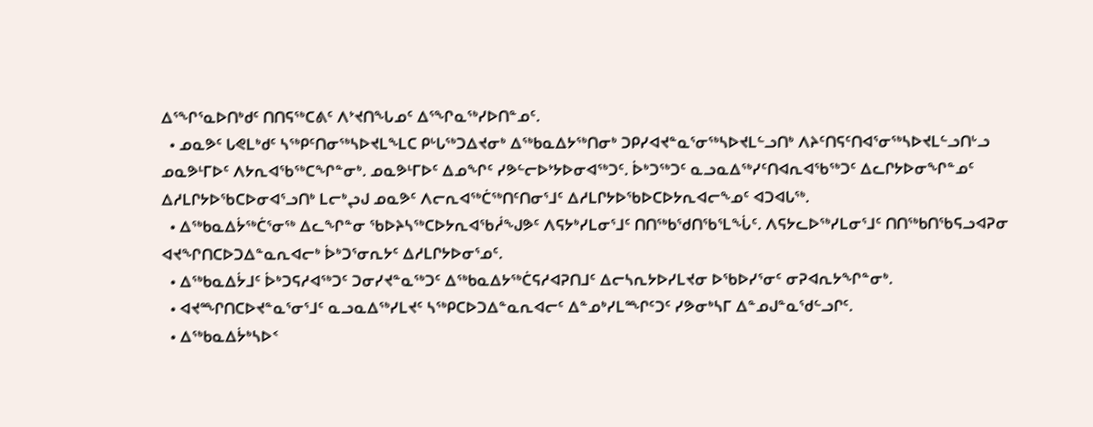ᐃᕐᖏᕐᓇᐅᑎᒃᑯᑦ ᑎᑎᕋᖅᑕᕕᑦ ᐱᔾᔪᑎᖓᓄᑦ ᐃᕐᖏᓇᖅᓯᐅᑎᓐᓄᑦ.
  • ᓄᓇᕗᑦ ᒐᕙᒪᒃᑯᑦ ᓴᖅᑭᑦᑎᓂᖅᓴᐅᔪᒪᖕᒪᑕ ᑭᒡᒐᖅᑐᐃᔪᓂᒃ ᐃᖅᑲᓇᐃᔭᖅᑎᓂᒃ ᑐᑭᓯᐊᔪᓐᓇᕐᓂᖅᓴᐅᔪᒪᓪᓗᑎᒃ ᐱᔨᑦᑎᕋᑦᑎᐊᕐᓂᖅᓴᐅᔪᒪᓪᓗᑎᒡᓗ ᓄᓇᕗᒻᒥᐅᑦ ᐱᔭᕆᐊᖃᖅᑕᖏᓐᓂᒃ. ᓄᓇᕗᒻᒥᐅᑦ ᐃᓄᖏᑦ ᓯᕗᓪᓕᐅᔾᔭᐅᓂᐊᖅᑐᑦ. ᐆᒃᑐᖅᑐᑦ ᓇᓗᓇᐃᖅᓯᑦᑎᐊᕆᐊᖃᖅᑐᑦ ᐃᓚᒋᔭᐅᓂᖏᓐᓄᑦ ᐃᓱᒪᒋᔭᐅᖃᑕᐅᓂᐊᕐᓗᑎᒃ ᒪᓕᒃᖢᒍ ᓄᓇᕗᑦ ᐱᓕᕆᐊᖅᑖᖅᑎᑦᑎᓂᕐᒧᑦ ᐃᓱᒪᒋᔭᐅᖃᐅᑕᐅᔭᕆᐊᓕᖕᓄᑦ ᐊᑐᐊᒐᖅ.
  • ᐃᖅᑲᓇᐃᔮᖅᑖᕐᓂᖅ ᐃᓚᖏᓐᓂ ᖃᐅᔨᓴᖅᑕᐅᔭᕆᐊᖃᓲᖑᕗᑦ ᐱᕋᔭᒃᓯᒪᓂᕐᒧᑦ ᑎᑎᖅᑲᖁᑎᖃᕐᒪᖔᑦ. ᐱᕋᔭᓚᐅᖅᓯᒪᓂᕐᒧᑦ ᑎᑎᖅᑲᑎᖃᕋᓗᐊᕈᓂ ᐊᔪᖏᑎᑕᐅᑐᐃᓐᓇᕆᐊᓕᒃ ᐆᒃᑐᕐᓂᕆᔭᑦ ᐃᓱᒪᒋᔭᐅᓂᕐᓄᑦ.
  • ᐃᖅᑲᓇᐃᔮᒧᑦ ᐆᒃᑐᕋᓱᐊᖅᑐᑦ ᑐᓂᓯᔪᓐᓇᖅᑐᑦ ᐃᖅᑲᓇᐃᔭᖅᑖᕋᓱᐊᕈᑎᒧᑦ ᐃᓕᓴᕆᔭᐅᓯᒪᔪᓂ ᐅᖃᐅᓯᕐᓂᑦ ᓂᕈᐊᕆᔭᖏᓐᓂᒃ.
  • ᐊᔪᙱᑎᑕᐅᔪᓐᓇᕐᓂᕐᒧᑦ ᓇᓗᓇᐃᖅᓯᒪᔪᑦ ᓴᖅᑭᑕᐅᑐᐃᓐᓇᕆᐊᓕᑦ ᐃᓐᓄᒃᓯᒪᙱᑦᑐᑦ ᓯᕗᓂᒃᓴᒥ ᐃᓐᓄᒍᓐᓇᖁᓪᓗᒋᑦ.
  • ᐃᖅᑲᓇᐃᔮᒃᓴᐅᑉ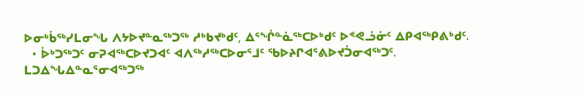ᐅᓂᒃᑳᖅᓯᒪᓂᖓ ᐱᔭᐅᔪᓐᓇᖅᑐᖅ ᓱᒃᑲᔪᒃᑯᑦ, ᐃᕐᖐᓐᓈᖅᑕᐅᒃᑯᑦ ᐅᕝᕙᓘᓃᑦ ᐃᑭᐊᖅᑭᕕᒃᑯᑦ.
  • ᐆᒃᑐᖅᑐᑦ ᓂᕈᐊᖅᑕᐅᔪᑐᐊᑦ ᐊᐱᖅᓱᖅᑕᐅᓂᕐᒧᑦ ᖃᐅᔨᒋᐊᕐᕕᐅᔪᑑᓂᐊᖅᑐᑦ.
ᒪᑐᐃᖓᐃᓐᓇᕐᓂᐊᖅᑐᖅ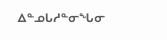ᐃᓐᓄᒐᓱᓐᓂᖓᓂ